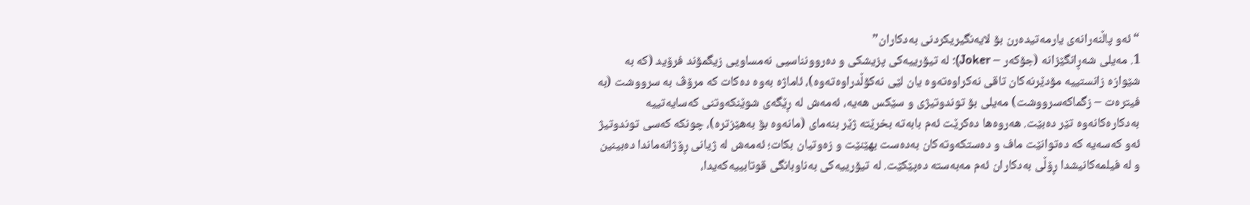“ئەو پاڵنەرانەی یارمەتیدەرن بۆ لایەنگیریکردنی بەدکاران”
1. مەیلی شەڕانگێزانە (جۆکەر – Joker): لە تیۆرییەکی پزیشکی و دەروونناسیی نەمساویی زیگمۆند فرۆید (کە بە شێوازە زانستییە مۆدێرنەکان تاقی نەکراوەتەوە یان لێی نەکۆڵدراوەتەوە)، ئاماژە بەوە دەکات کە مرۆڤ بە سرووشت (بە فیترەت – زگماکەسرووشت) مەیلی بۆ توندوتیژی و سێکس هەیە، ئەمەش لە ڕێگەی شوێنکەوتنی کەسایەتییە بەدکارەکانەوە تێر دەبێت. هەروەها دەکرێت ئەم بابەتە بخرێتە ژێر بنەمای (مانەوە بۆ بەهێزترە)، چونکە کەسی توندوتیژ ئەو کەسەیە کە دەتوانێت ماف و دەستکەوتەکان بەدەست بهێنێت و زەوتیان بکات؛ ئەمەش لە ژیانی ڕۆژانەماندا دەبینین و لە فیلمەکانیشدا ڕۆڵی بەدکاران ئەم مەبەستە دەپێکێت. لە تیۆرییەکی بەناوبانگی قوتابییەکەیدا،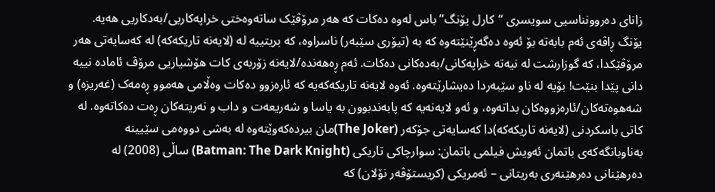زانای دەروونناسیی سویسری “کارل یۆنگ” باس لەوە دەکات کە هەر مرۆڤێک ساتەوەختی خراپەکاریی/بەدکاریی هەیە. یۆنگ ڕاڤەی ئەم بابەتە بۆ ئەوە دەگەڕێنێتەوە کە بە (تیۆری سێبەر) ناسراوە، کە بریتییە لە (لایەنە تاریکەکە) لە کەسایەتی هەر مرۆڤێکدا، کە گوزارشت لە نیەتە خراپەکانی/بەدەکانی دەکات. ئەم ڕەهەندە/لایەنە زۆربەی کات هۆشیاریی مرۆڤ ئامادە نییە دانی پێدا بنێت! بۆیە لە ناو سێبەردا دەیشارێتەوە. ئەوە لایەنە تاریکەکەیە کە ئارەزوو دەکات وەڵامی هەموو ڕەمەک (غەریزە) و شەهوەتەکان/ئارەزووەکان بداتەوە، و ئەو لایەنەیە کە پابەندبوون بە یاسا و شەریعەت و داب و نەریتەکان ڕەت دەکاتەوە. لە کاتی باسکردنی (لایەنە تاریکەکە)دا کەسایەتی جۆکەر (The Joker)مان بیردەکەوێتەوە لە بەشی دووەمی سێیینە بەناوبانگەکەی باتمان ئەویش فیلمی باتمان: سوارچاکی تاریکی (Batman: The Dark Knight) ساڵی (2008) لە دەرهێنانی دەرهێنەری بەریتانی – ئەمریکی (کریستۆڤەر نۆلان) کە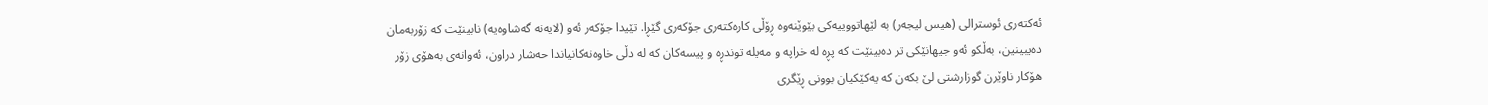ئەکتەری ئوسترالی (هیس لیجەر) بە لێهاتووییەکی بێوێنەوە ڕۆڵی کارەکتەری جۆکەری گێڕا. تێیدا جۆکەر ئەو (لایەنە گەشاوەیە) نابینێت کە زۆربەمان دەیبینین، بەڵکو ئەو جیهانێکی تر دەبینێت کە پڕە لە خراپە و مەیلە توندڕە و پیسەکان کە لە دڵی خاوەنەکانیاندا حەشار دراون، ئەوانەی بەهۆی زۆر هۆکار ناوێرن گوزارشتی لێ بکەن کە یەکێکیان بوونی ڕێگری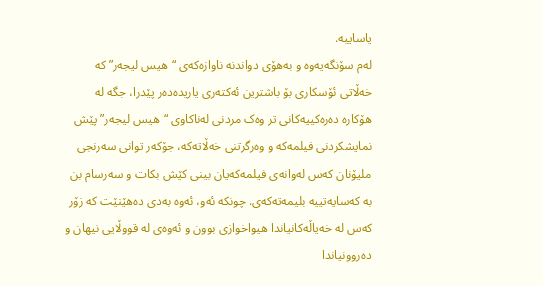یاساییە.
لەم سۆنگەیەوە و بەهۆی دواندنە ناوازەکەی “هیس لیجەر” کە خەڵاتی ئۆسکاری بۆ باشترین ئەکتەری یاریدەدەر پێدرا، جگە لە هۆکارە دەرەکییەکانی تر وەک مردنی لەناکاوی “هیس لیجەر” پێش نمایشکردنی فیلمەکە و وەرگرتنی خەڵاتەکە، جۆکەر توانی سەرنجی ملیۆنان کەس لەوانەی فیلمەکەیان بینی کێش بکات و سەرسام بن بە کەسایەتییە بلیمەتەکەی. چونکە ئەو، ئەوە بەدی دەهێنێت کە زۆر کەس لە خەیاڵەکانیاندا هیواخوازی بوون و ئەوەی لە قووڵایی نیهان و دەروونیاندا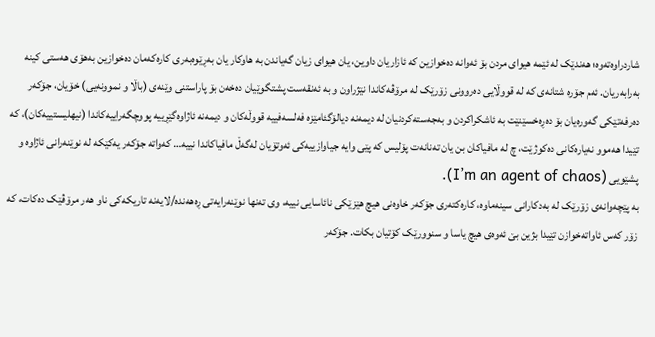شاردراوەتەوە؛ هەندێک لە ئێمە هیوای مردن بۆ ئەوانە دەخوازین کە ئازاریان داوین، یان هیوای زیان گەیاندن بە هاوکار یان بەڕێوەبەری کارەکەمان دەخوازین بەهۆی هەستی کینە بەرابەریان. ئەم جۆرە شتانەی کە لە قووڵایی دەروونی زۆرێک لە مرۆڤەکاندا نێژراون و بە ئەنقەست پشتگوێیان دەخەن بۆ پاراستنی وێنەی (باڵا و نموونەیی) خۆیان، جۆکەر دەرفەتێکی گەورەیان بۆ دەڕەخسێنێت بە ئاشکراکردن و بەجەستەکردنیان لە دیمەنە دیالۆگئامێزە فەلسەفییە قووڵەکان و دیمەنە ئاژاوەگێڕییە پووچگەراییەکاندا (نیهلیستییەکان)، کە تێیدا هەموو نەیارەکانی دەکوژێت، چ لە مافیاکان بن یان تەنانەت پۆلیس کە پێی وایە جیاوازییەکی ئەوتۆیان لەگەڵ مافیاکاندا نییە… کەواتە جۆکەر یەکێکە لە نوێنەرانی ئاژاوە و پشێویی (I’m an agent of chaos).
بە پێچەوانەی زۆرێک لە بەدکارانی سینەماوە، کارەکتەری جۆکەر خاوەنی هیچ هێزێکی نائاسایی نییە، وی تەنها نوێنەرایەتی ڕەهەندە/لایەنە تاریکەکی ناو هەر مرۆڤێک دەکات، کە زۆر کەس ئاواتەخوازن تێیدا بژین بێ ئەوەی هیچ یاسا و سنوورێک کۆتیان بکات. جۆکەر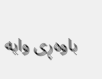باوەڕی وایە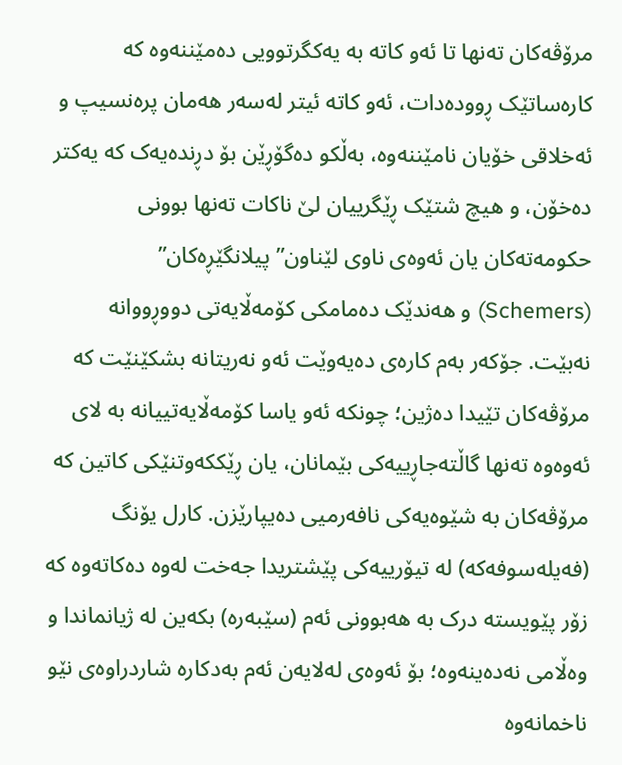مرۆڤەکان تەنها تا ئەو کاتە بە یەکگرتوویی دەمێننەوە کە کارەساتێک ڕوودەدات، ئەو کاتە ئیتر لەسەر هەمان پرەنسیپ و ئەخلاقی خۆیان نامێننەوە، بەڵکو دەگۆڕێن بۆ دڕندەیەک کە یەکتر دەخۆن، و هیچ شتێک ڕێگرییان لێ ناکات تەنها بوونی حکومەتەکان یان ئەوەی ناوی لێناون” پیلانگێڕەکان” (Schemers) و هەندێک دەمامکی کۆمەڵایەتی دووڕووانە نەبێت. جۆکەر بەم کارەی دەیەوێت ئەو نەریتانە بشکێنێت کە مرۆڤەکان تێیدا دەژین؛ چونکە ئەو یاسا کۆمەڵایەتییانە بە لای ئەوەوە تەنها گاڵتەجاڕییەکی بێمانان، یان ڕێککەوتنێکی کاتین کە مرۆڤەکان بە شێوەیەکی نافەرمیی دەیپارێزن. کارل یۆنگ (فەیلەسوفەکە) لە تیۆرییەکی پێشتریدا جەخت لەوە دەکاتەوە کە زۆر پێویستە درک بە هەبوونی ئەم (سێبەرە) بکەین لە ژیانماندا و وەڵامی نەدەینەوە؛ بۆ ئەوەی لەلایەن ئەم بەدکارە شاردراوەی نێو ناخمانەوە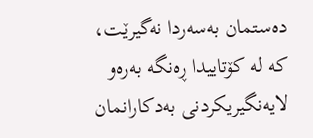دەستمان بەسەردا نەگیرێت، کە لە کۆتاییدا ڕەنگە بەرەو لایەنگیریکردنی بەدکارانمان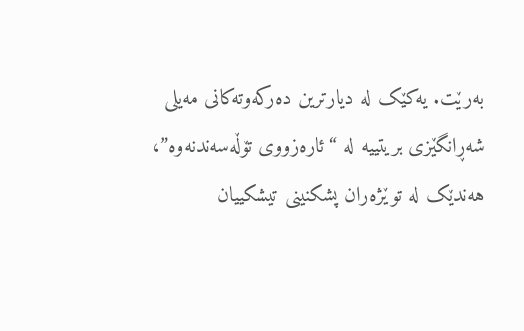بەرێت. یەکێک لە دیارترین دەرکەوتەکانی مەیلی شەڕانگێزی بریتییە لە “ئارەزووی تۆڵەسەندنەوە”، هەندێک لە توێژەران پشکنینی تیشکییان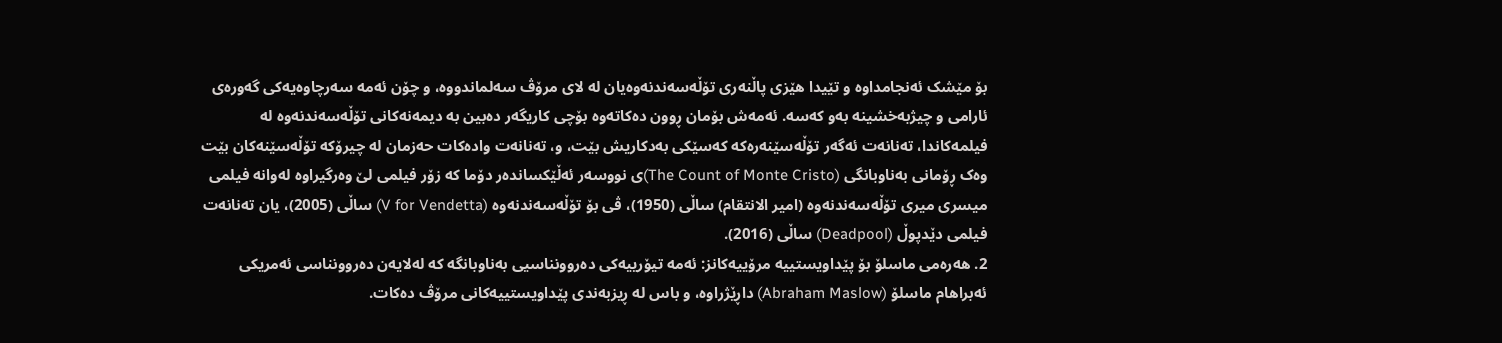بۆ مێشک ئەنجامداوە و تێیدا هێزی پاڵنەری تۆڵەسەندنەوەیان لە لای مرۆڤ سەلماندووە، و چۆن ئەمە سەرچاوەیەکی گەورەی ئارامی و چیژبەخشینە بەو کەسە. ئەمەش بۆمان ڕوون دەکاتەوە بۆچی کاریگەر دەبین بە دیمەنەکانی تۆڵەسەندنەوە لە فیلمەکاندا، تەنانەت ئەگەر تۆڵەسێنەرەکە کەسێکی بەدکاریش بێت، و، تەنانەت وادەکات حەزمان لە چیرۆکە تۆڵەسێنەکان بێت وەک ڕۆمانی بەناوبانگی (The Count of Monte Cristo)ی نووسەر ئەڵێکساندەر دۆما کە زۆر فیلمی لێ وەرگیراوە لەوانە فیلمی میسری میری تۆڵەسەندنەوه (امیر الانتقام) ساڵی (1950)، ڤی بۆ تۆڵەسەندنەوە (V for Vendetta) ساڵی (2005)، یان تەنانەت فیلمی دێدپوڵ (Deadpool) ساڵی (2016).
2. هەرەمی ماسلۆ بۆ پێداویستییە مرۆییەکانز: ئەمە تیۆرییەکی دەروونناسیی بەناوبانگە کە لەلایەن دەروونناسی ئەمریکی ئەبراهام ماسلۆ (Abraham Maslow) داڕێژراوە، و باس لە ڕیزبەندی پێداویستییەکانی مرۆڤ دەکات.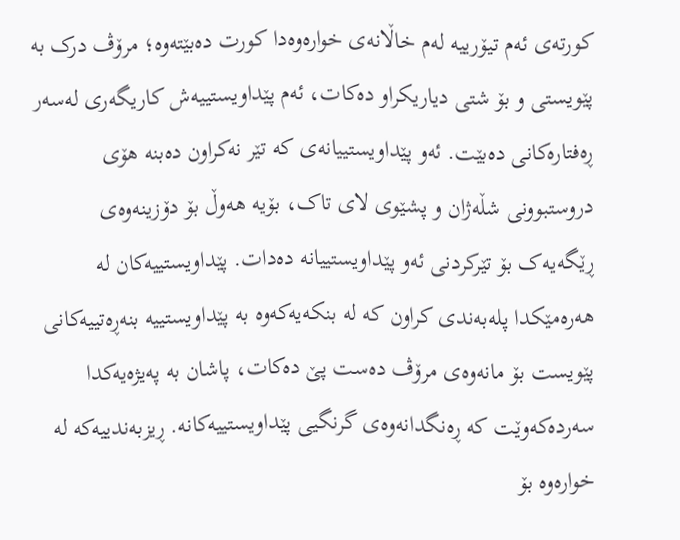کورتەی ئەم تیۆرییە لەم خاڵانەی خوارەوەدا کورت دەبێتەوە؛ مرۆڤ درک بە پێویستی و بۆ شتی دیاریکراو دەکات، ئەم پێداویستییەش کاریگەری لەسەر ڕەفتارەکانی دەبێت. ئەو پێداویستییانەی کە تێر نەکراون دەبنە هۆی دروستبوونی شڵەژان و پشێوی لای تاک، بۆیە هەوڵ بۆ دۆزینەوەی ڕێگەیەک بۆ تێرکردنی ئەو پێداویستییانە دەدات. پێداویستییەکان لە هەرەمێکدا پلەبەندی کراون کە لە بنکەیەکەوە بە پێداویستییە بنەڕەتییەکانی پێویست بۆ مانەوەی مرۆڤ دەست پێ دەکات، پاشان بە پەیژەیەکدا سەردەکەوێت کە ڕەنگدانەوەی گرنگیی پێداویستییەکانە. ڕیزبەندییەکە لە خوارەوە بۆ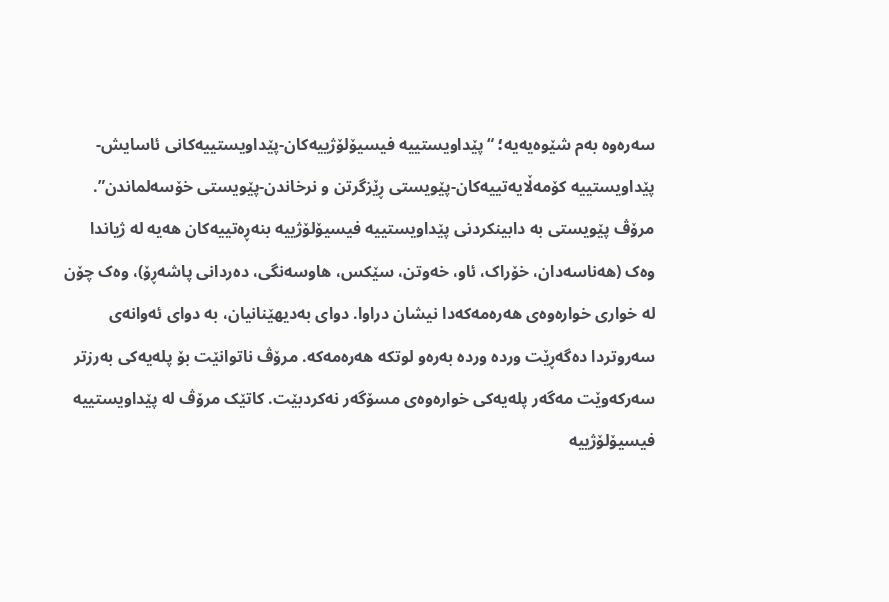سەرەوە بەم شێوەیەیە؛ “پێداویستییە فیسیۆلۆژییەکان-پێداویستییەکانی ئاسایش-پێداویستییە کۆمەڵایەتییەکان-پێویستی ڕێزگرتن و نرخاندن-پێویستی خۆسەلماندن”.
مرۆڤ پێویستی بە دابینکردنی پێداویستییە فیسیۆلۆژییە بنەڕەتییەکان هەیە لە ژیاندا وەک (هەناسەدان، خۆراک، ئاو، خەوتن، سێکس، هاوسەنگی، دەردانی پاشەڕۆ)، وەک چۆن لە خواری خوارەوەی هەرەمەکەدا نیشان دراوا. دوای بەدیهێنانیان، بە دوای ئەوانەی سەروتردا دەگەڕێت وردە وردە بەرەو لوتکە هەرەمەکە. مرۆڤ ناتوانێت بۆ پلەیەکی بەرزتر سەرکەوێت مەگەر پلەیەکی خوارەوەی مسۆگەر نەکردبێت. کاتێک مرۆڤ لە پێداویستییە فیسیۆلۆژییە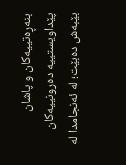بنەڕەتییەکان و پاشان پێداویستییە دەرونییەکان بێبەش دەبێت؛ لە ئەنجامدا لە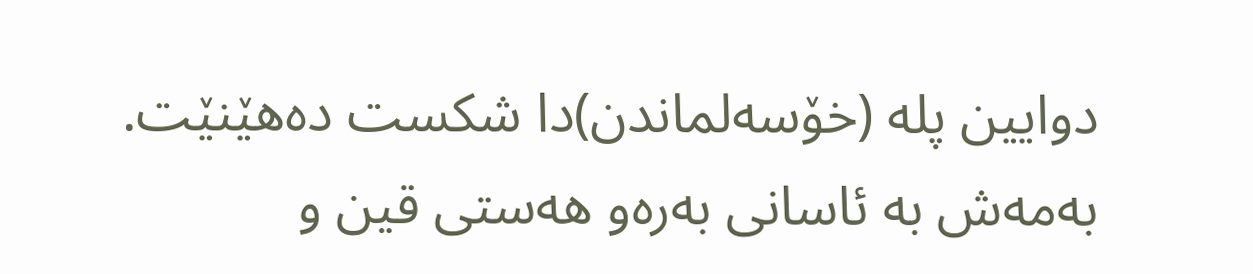دوایین پلە (خۆسەلماندن)دا شکست دەهێنێت. بەمەش بە ئاسانی بەرەو هەستی قین و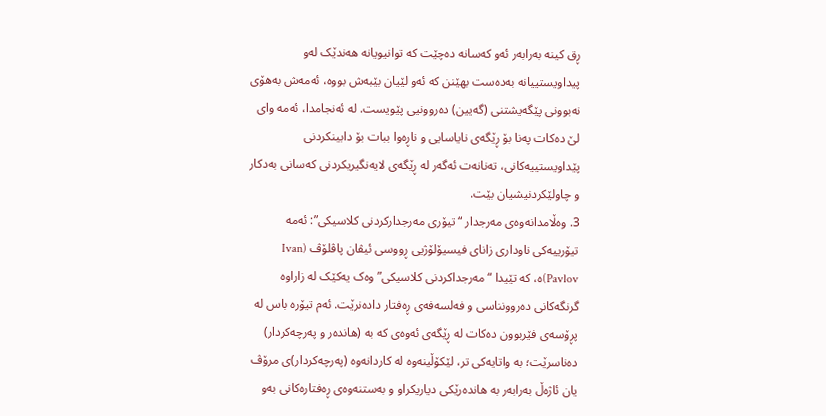ڕق کینە بەرابەر ئەو کەسانە دەچێت کە توانیویانە هەندێک لەو پیداویستییانە بەدەست بهێنن کە ئەو لێیان بێبەش بووە، ئەمەش بەهۆی نەبوونی پێگەیشتنی (گەیین) دەروونیی پێویست. لە ئەنجامدا، ئەمە وای لێ دەکات پەنا بۆ ڕێگەی نایاسایی و ناڕەوا ببات بۆ دابینکردنی پێداویستییەکانی، تەنانەت ئەگەر لە ڕێگەی لایەنگیریکردنی کەسانی بەدکار و چاولێکردنیشیان بێت.
3. وەڵامدانەوەی مەرجدار “تیۆری مەرجدارکردنی کلاسیکی”: ئەمە تیۆرییەکی ناوداری زانای فیسیۆلۆژیی ڕووسی ئیڤان پاڤلۆڤ (Ivan Pavlov)ە، کە تێیدا “مەرجداکردنی کلاسیکی” وەک یەکێک لە زاراوە گرنگەکانی دەروونناسی و فەلسەفەی ڕەفتار دادەنرێت. ئەم تیۆرە باس لە پڕۆسەی فێربوون دەکات لە ڕێگەی ئەوەی کە بە (هاندەر و پەرچەکردار) دەناسرێت؛ بە واتایەکی تر، لێکۆڵینەوە لە کاردانەوە (پەرچەکردار)ی مرۆڤ یان ئاژەڵ بەرابەر بە هاندەرێکی دیاریکراو و بەستنەوەی ڕەفتارەکانی بەو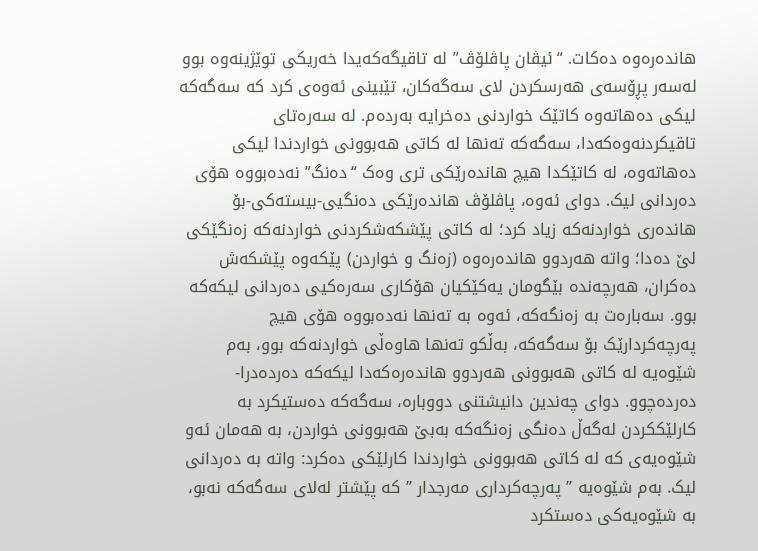هاندەرەوە دەکات. “ئیڤان پاڤلۆڤ” لە تاقیگەکەیدا خەریکی توێژینەوە بوو لەسەر پڕۆسەی هەرسکردن لای سەگەکان، تێبینی ئەوەی کرد کە سەگەکە لیکی دەهاتەوە کاتێک خواردنی دەخرایە بەردەم. لە سەرەتای تاقیکردنەوەکەدا، سەگەکە تەنها لە کاتی هەبوونی خواردندا لیکی دەهاتەوە، لە کاتێکدا هیچ هاندەرێکی تری وەک “دەنگ” نەدەبووە هۆی دەردانی لیک. دوای ئەوە، پاڤلۆڤ هاندەرێکی دەنگیی-بیستەکی-بۆ هاندەری خواردنەکە زیاد کرد؛ لە کاتی پێشکەشکردنی خواردنەکە زەنگێکی لێ دەدا؛ واتە هەردوو هاندەرەوە (زەنگ و خواردن) پێکەوە پێشکەش دەکران، هەرچەندە بێگومان یەکێکیان هۆکاری سەرەکیی دەردانی لیکەکە بوو. سەبارەت بە زەنگەکە، ئەوە بە تەنها نەدەبووە هۆی هیچ پەرچەکردارێک بۆ سەگەکە، بەڵکو تەنها هاوەڵی خواردنەکە بوو، بەم شێوەیە لە کاتی هەبوونی هەردوو هاندەرەکەدا لیکەکە دەردەدرا-دەردەچوو. دوای چەندین دانیشتنی دووبارە، سەگەکە دەستیکرد بە کارلێککردن لەگەڵ دەنگی زەنگەکە بەبێ هەبوونی خواردن، بە هەمان ئەو شێوەیەی کە لە کاتی هەبوونی خواردندا کارلێکی دەکرد: واتە بە دەردانی لیک. بەم شێوەیە ” پەرچەکرداری مەرجدار ” کە پێشتر لەلای سەگەکە نەبو، بە شێوەیەکی دەستکرد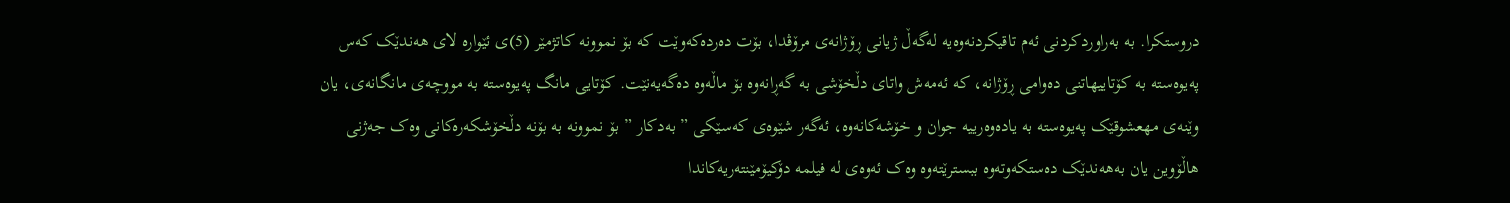دروستکرا. بە بەراوردکردنی ئەم تاقیکردنەوەیە لەگەڵ ژیانی ڕۆژانەی مرۆڤدا، بۆت دەردەکەوێت کە بۆ نموونە کاتژمێر (5)ی ئێوارە لای هەندێک کەس پەیوەستە بە کۆتاییهاتنی دەوامی ڕۆژانە، کە ئەمەش واتای دڵخۆشی بە گەڕانەوە بۆ ماڵەوە دەگەیەنێت. کۆتایی مانگ پەیوەستە بە مووچەی مانگانەی، یان وێنەی مهعشوقێک پەیوەستە بە یادەوەرییە جوان و خۆشەکانەوە، ئەگەر شێوەی کەسێکی ” بەدکار ” بۆ نموونە بە بۆنە دڵخۆشکەرەکانی وەک جەژنی هاڵۆوین یان بەهەندێک دەستکەوتەوە ببسترێتەوە وەک ئەوەی لە فیلمە دۆکیۆمێنتەریەکاندا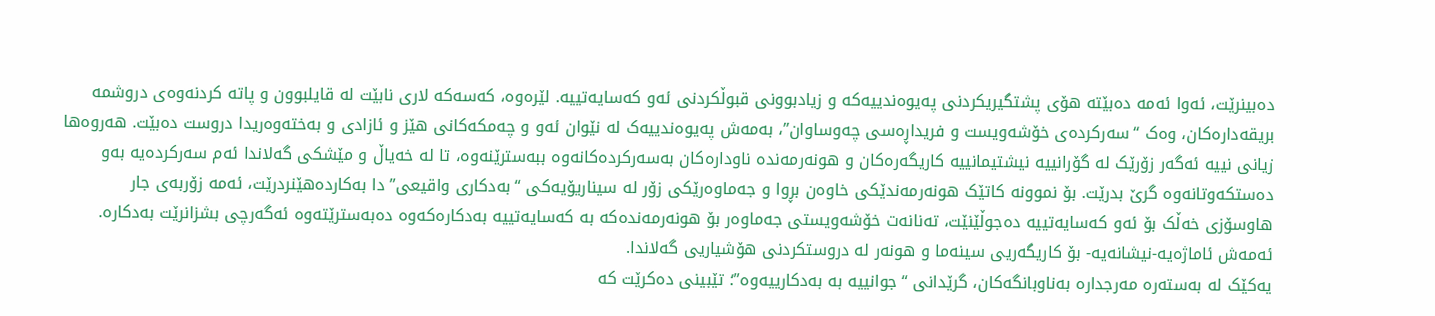دەبینرێت، ئەوا ئەمە دەبێتە هۆی پشتگیریکردنی پەیوەندییەکە و زیادبوونی قبوڵکردنی ئەو کەسایەتییە. لێرەوە، کەسەکە لاری نابێت لە قایلبوون و پاتە کردنەوەی دروشمە بریقەدارەکان، وەک “سەرکردەی خۆشەویست و فریداڕەسی چەوساوان”، بەمەش پەیوەندییەک لە نێوان ئەو و چەمکەکانی هێز و ئازادی و بەختەوەریدا دروست دەبێت. هەروەها زیانی نییە ئەگەر زۆرێک لە گۆرانییە نیشتیمانییە کاریگەرەکان و هونەرمەندە ناودارەکان بەسەرکردەکانەوە ببەسترێنەوە، تا لە خەیاڵ و مێشکی گەلاندا ئەم سەرکردەیە بەو دەستکەوتانەوە گرێ بدرێت. بۆ نموونە کاتێک هونەرمەندێکی خاوەن بڕوا و جەماوەرێکی زۆر لە سیناریۆیەکی “بەدکاری واقیعی”دا بەکاردەهێنردرێت، ئەمە زۆربەی جار هاوسۆزی خەڵک بۆ ئەو کەسایەتییە دەجوڵێنێت، تەنانەت خۆشەویستی جەماوەر بۆ هونەرمەندەکە بە کەسایەتییە بەدکارەکەوە دەبەسترێتەوە ئەگەرچی بشزانرێت بەدکارە. ئەمەش ئاماژەیە-نیشانەیە- بۆ کاریگەریی سینەما و هونەر لە دروستکردنی هۆشیاریی گەلاندا.
یەکێک لە بەستەرە مەرجدارە بەناوبانگەکان، گرێدانی “جوانییە بە بەدکارییەوە”؛ تێبینی دەکرێت کە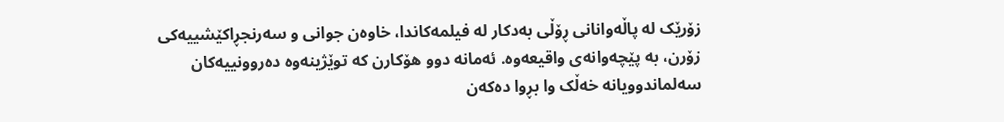زۆرێک لە پاڵەوانانی ڕۆڵی بەدکار لە فیلمەکاندا، خاوەن جوانی و سەرنجڕاکێشییەکی زۆرن، بە پێچەوانەی واقیعەوە. ئەمانە دوو هۆکارن کە توێژینەوە دەروونییەکان سەلماندوویانە خەڵک وا بڕوا دەکەن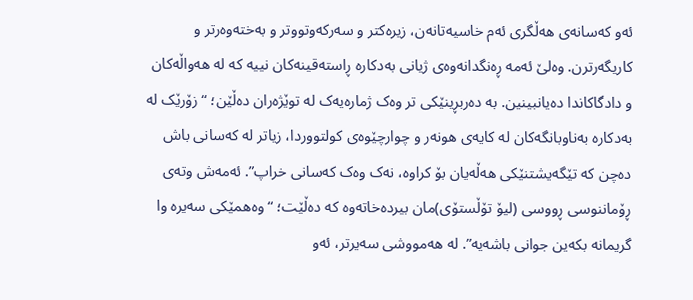ئەو کەسانەی هەڵگری ئەم خاسیەتانەن، زیرەکتر و سەرکەوتووتر و بەختەوەرتر و کاریگەرترن. وەلێ ئەمە ڕەنگدانەوەی ژیانی بەدکارە ڕاستەقینەکان نییە کە لە هەواڵەکان و دادگاکاندا دەیانبینین. بە دەربڕینێکی تر وەک ژمارەیەک لە توێژەران دەڵێن؛ “زۆرێک لە بەدکارە بەناوبانگەکان لە کایەی هونەر و چوارچێوەی کولتووردا، زیاتر لە کەسانی باش دەچن کە تێگەیشتنێکی هەڵەیان بۆ کراوە، نەک وەک کەسانی خراپ”. ئەمەش وتەی ڕۆماننوسی ڕووسی (لیۆ تۆڵستۆی)مان بیردەخاتەوە کە دەڵێت؛ “وەهمێکی سەیرە وا گریمانە بکەین جوانی باشەیە”. لە هەمووشی سەیرتر، ئەو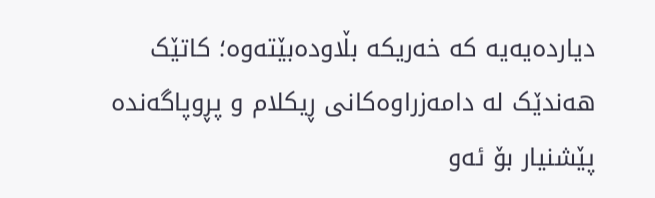دیاردەیەیە کە خەریکە بڵاودەبێتەوە؛ کاتێک هەندێک لە دامەزراوەکانی ڕیکلام و پڕوپاگەندە پێشنیار بۆ ئەو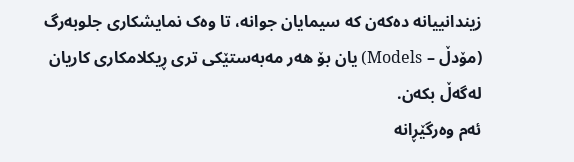زیندانییانە دەکەن کە سیمایان جوانە، تا وەک نمایشکاری جلوبەرگ (مۆدڵ – Models) یان بۆ هەر مەبەستێکی تری ڕیکلامکاری کاریان لەگەڵ بکەن.
ئەم وەرگێڕانە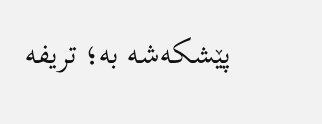پێشکەشە بە؛ تریفە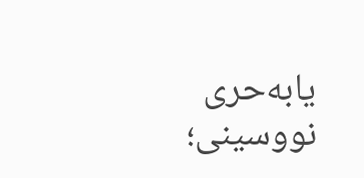یابەحری
نووسینی؛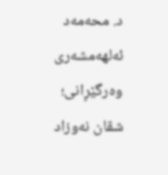د. محەمەد ئەلهەمشەری
وەرگێڕانی؛ شڤان نەوزاد